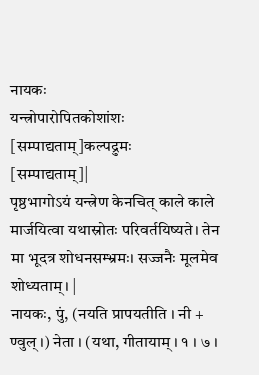नायकः
यन्त्रोपारोपितकोशांशः
[सम्पाद्यताम्]कल्पद्रुमः
[सम्पाद्यताम्]|
पृष्ठभागोऽयं यन्त्रेण केनचित् काले काले मार्जयित्वा यथास्रोतः परिवर्तयिष्यते। तेन मा भूदत्र शोधनसम्भ्रमः। सज्जनैः मूलमेव शोध्यताम्। |
नायकः, पुं, (नयति प्रापयतीति । नी + ण्वुल् ।) नेता । (यथा, गीतायाम् । १ । ७ ।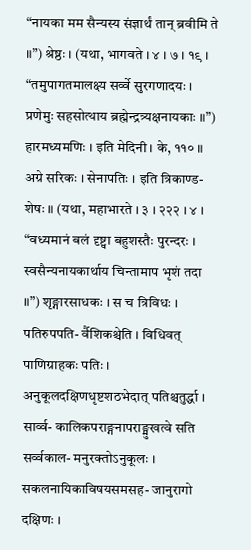“नायका मम सैन्यस्य संज्ञार्थं तान् ब्रवीमि ते ॥”) श्रेष्ठः । (यथा, भागवते । ४ । ७ । १९ । “तमुपागतमालक्ष्य सर्व्वे सुरगणादयः । प्रणेमुः सहसोत्थाय ब्रह्मेन्द्रत्र्यक्षनायकाः ॥”) हारमध्यमणिः । इति मेदिनी । के, ११० ॥ अग्रे सरिकः । सेनापतिः । इति त्रिकाण्ड- शेषः ॥ (यथा, महाभारते । ३ । २२२ । ४ । “वध्यमानं बलं दृष्ट्वा बहुशस्तैः पुरन्दरः । स्वसैन्यनायकार्थाय चिन्तामाप भृशं तदा ॥”) शृङ्गारसाधकः । स च त्रिविधः । पतिरुपपति- र्वैशिकश्चेति । विधिवत् पाणिग्राहकः पतिः । अनुकूलदक्षिणधृष्टशठभेदात् पतिश्चतुर्द्धा । सार्व्व- कालिकपराङ्गनापराङ्मुखत्वे सति सर्व्वकाल- मनुरक्तोऽनुकूलः । सकलनायिकाविषयसमसह- जानुरागो दक्षिणः ।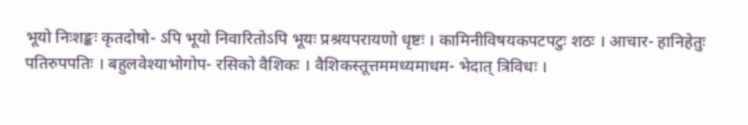भूयो निःशङ्कः कृतदोषो- ऽपि भूयो निवारितोऽपि भूयः प्रश्रयपरायणो धृष्टः । कामिनीविषयकपटपटुः शठः । आचार- हानिहेतुः पतिरुपपतिः । बहुलवेश्याभोगोप- रसिको वैशिकः । वैशिकस्तूत्तममध्यमाधम- भेदात् त्रिविधः ।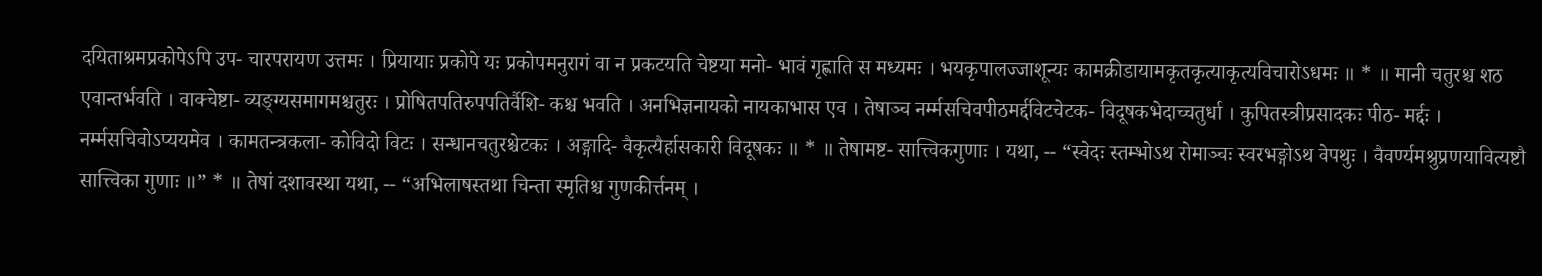दयिताश्रमप्रकोपेऽपि उप- चारपरायण उत्तमः । प्रियायाः प्रकोपे यः प्रकोपमनुरागं वा न प्रकटयति चेष्टया मनो- भावं गृह्णाति स मध्यमः । भयकृपालज्जाशून्यः कामक्रीडायामकृतकृत्याकृत्यविचारोऽधमः ॥ * ॥ मानी चतुरश्च शठ एवान्तर्भवति । वाक्चेष्टा- व्यङ्ग्यसमागमश्चतुरः । प्रोषितपतिरुपपतिर्वैशि- कश्च भवति । अनभिज्ञनायको नायकाभास एव । तेषाञ्च नर्म्मसचिवपीठमर्द्दविटचेटक- विदूषकभेदाच्चतुर्धा । कुपितस्त्रीप्रसादकः पीठ- मर्द्दः । नर्म्मसचिवोऽप्ययमेव । कामतन्त्रकला- कोविदो विटः । सन्धानचतुरश्चेटकः । अङ्गादि- वैकृत्यैर्हासकारी विदूषकः ॥ * ॥ तेषामष्ट- सात्त्विकगुणाः । यथा, -- “स्वेदः स्तम्भोऽथ रोमाञ्चः स्वरभङ्गोऽथ वेपथुः । वैवर्ण्यमश्रुप्रणयावित्यष्टौ सात्त्विका गुणाः ॥” * ॥ तेषां दशावस्था यथा, -- “अभिलाषस्तथा चिन्ता स्मृतिश्च गुणकीर्त्तनम् ।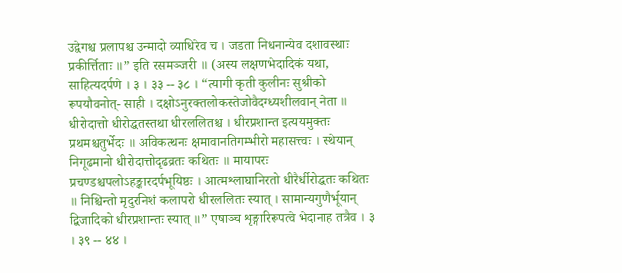उद्वेगश्च प्रलापश्च उन्मादो व्याधिरेव च । जडता निधनान्येव दशावस्थाः प्रकीर्त्तिताः ॥” इति रसमञ्जरी ॥ (अस्य लक्षणभेदादिकं यथा, साहित्यदर्पणे । ३ । ३३ -- ३८ । “त्यागी कृती कुलीनः सुश्रीको रूपयौवनोत्- साही । दक्षोऽनुरक्तलोकस्तेजोवैदग्ध्यशीलवान् नेता ॥ धीरोदात्तो धीरोद्धतस्तथा धीरललितश्च । धीरप्रशान्त इत्ययमुक्तः प्रथमश्चतुर्भेदः ॥ अविकत्थनः क्षमावानतिगम्भीरो महासत्त्वः । स्थेयान् निगूढमानो धीरोदात्तोदृढव्रतः कथितः ॥ मायापरः प्रचण्डश्चपलोऽहङ्कारदर्पभूयिष्ठः । आत्मश्लाघानिरतो धीरैर्धीरोद्धतः कथितः ॥ निश्चिन्तो मृदुरनिशं कलापरो धीरललितः स्यात् । सामान्यगुणैर्भूयान् द्बिजादिको धीरप्रशान्तः स्यात् ॥” एषाञ्च शृङ्गारिरूपत्वे भेदानाह तत्रैव । ३ । ३९ -- ४४ ।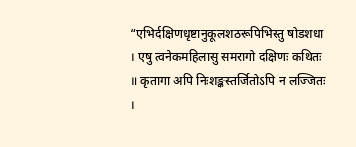“एभिर्दक्षिणधृष्टानुकूलशठरूपिभिस्तु षोडशधा । एषु त्वनेकमहिलासु समरागो दक्षिणः कथितः ॥ कृतागा अपि निःशङ्कस्तर्जितोऽपि न लज्जितः ।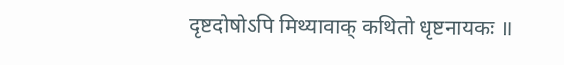दृष्टदोषोऽपि मिथ्यावाक् कथितो धृष्टनायकः ॥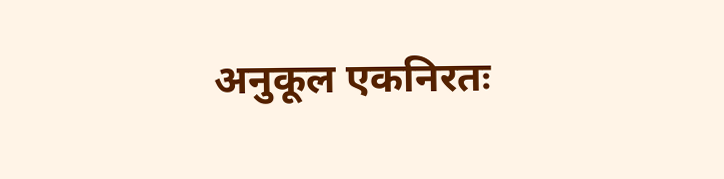अनुकूल एकनिरतः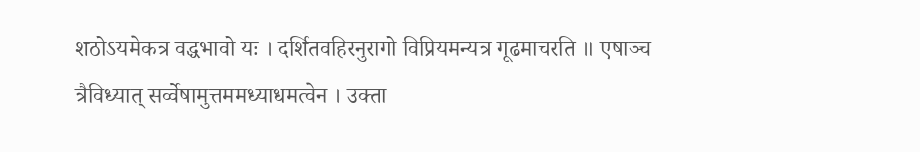शठोऽयमेकत्र वद्धभावो यः । दर्शितवहिरनुरागो विप्रियमन्यत्र गूढमाचरति ॥ एषाञ्च त्रैविध्यात् सर्व्वेषामुत्तममध्याधमत्वेन । उक्ता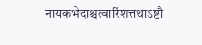नायकभेदाश्चत्वारिंशत्तथाऽष्टौ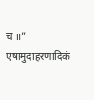च ॥” एषामुदाहरणादिकं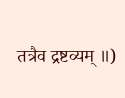तत्रैव द्रष्टव्यम् ॥)